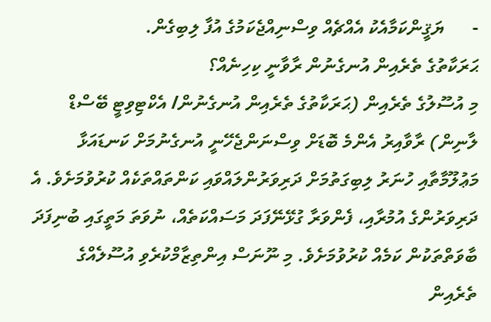-      ޔަޤީންކަމާއެކު އެއްޗެއް ވިސްނިއްޖެކަމުގެ އުފާ ލިބިގެން.
ޙަރަކާތުގެ ތެރެއިން އުނގެނުން ރާވާނީ ކިހިނެއް؟
މި އުސޫލުގެ ތެރެއިން (ޙަރަކާތުގެ ތެރެއިން އުނގެނުން/ އެކްޓިވިޓީ ބޭސްޑް ލާނިން) ރާވާއިރު އެންމެ ބޮޑަށް ވިސްނަންޖެހޭނީ އުނގެނުމަށް ކަނޑައަޅާ މަޢުލޫމާތާއި ހުނަރު ލިބިގަތުމަށް ދަރިވަރުންލައްވައި ކަންތައްތަކެއް ކުރުވުމަށެވެ. އެ ދަރިވަރުންގެ އުމުރާއި، ފެންވަރާ ގުޅޭނޭފަދަ މަސައްކަތެއް، ނުވަތަ މަތީގައި ބުނިފަދަ ބާވަތްތަކުން ކަމެއް ކުރުވުމަށެވެ. މި ނޫނަސް އިންތިޒާމްކުރެވި އުސޫލެއްގެ ތެރެއިން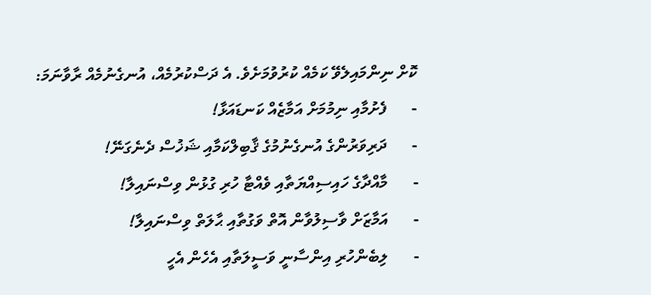ކޮށް ނިންމައިލެވޭ ކަމެއް ކުރުވުމަށެވެ. އެ ދަސްކުރުމެއް، އުނގެނުމެއް ރާވާނަމަ:
-      ފެށުމާއި ނިމުމަށް އަމާޒެއް ކަނޑައަޅާ!
-      ދަރިވަރުންގެ އުނގެނުމުގެ ޤާބިލްކަމާއި ޝަޚުސް ދެނެގަނޭ!
-      މާއްދާގެ ހައިސިއްޔަތާއި ވެއްޓާ ހުރި ގުޅުން ވިސްނައިލާ!
-      އަމާޒަށް ވާސިލުވާން އޮތް ވަގުތާއި ޙާލަތް ވިސްނައިލާ!
-      ލިބެންހުރި އިންސާނީ ވަސީލަތާއި އެހެން އެހީ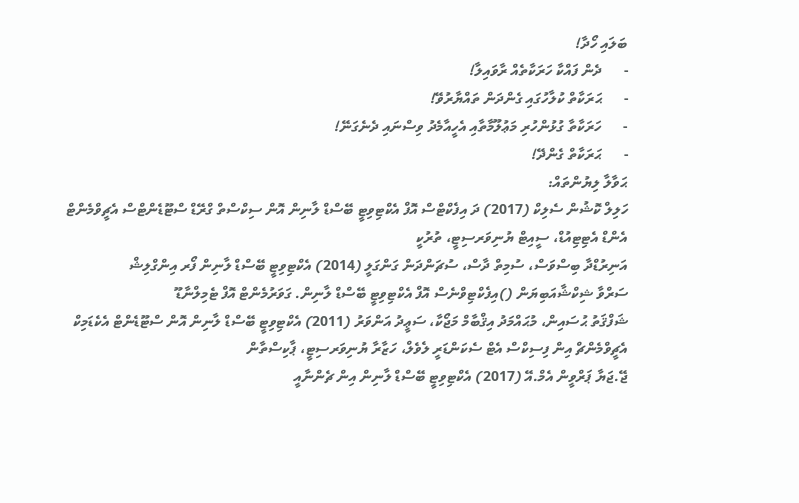ބަލައި ހޯދާ!
-      ދެން ފައްކާ ހަރަކާތެއް ރާވައިލާ!
-      ޙަރަކާތް ކުލާހުގައި ގެންދަން ތައްޔާރުވޭ!
-      ހަރަކާތާ ގުޅުންހުރި މަޢުލޫމާތާއި އެހީއާމެދު ވިސްނައި ދެނެގަނޭ!
-      ޙަރަކާތް ގެންދޭ!
ޙަވާލާ ލިޔުންތައް:
ހަލިލް ކޮޝުން ސެލިކް (2017) ދަ އިފެކްޓްސް އޮފް އެކްޓިވިޓީ ބޭސްޑް ލާނިން އޮން ސިކްސްތް ގްރޭޑް ސްޓޫޑެންޓްސް އެޗީވްމެންޓް އެންޑް އެޓިޓިއުޑް، ސީއިޓް ޔުނިވަރސިޓީ، ތުރުކީ
އަނިރުޑްދާ ބިސްވަސް، ސުމިތް ދާސް، ސުޗަންދަން ގަންގަލީ (2014) އެކްޓިވިޓީ ބޭސްޑް ލާނިން ފޯރ އިންގްލިޝް
ސަރްވާ ޝިކްޝާއަބިޔަން ()އިފެކްޓިވްނެސް އޮފް އެކްޓިވިޓީ ބޭސްޑް ލާނިން. ގަވަރުމެންޓް އޮފް ޓެމިލްނާޑޫ
ޝަފްޤަތު ޙުސައިން، މުޙައްމަދު އިޤްބާމް މަޖޯކާ، ސަޢީދު އަންވަރު (2011) އެކްޓިވިޓީ ބޭސްޑް ލާނިން އޮން ސްޓޫޑެންޓް އެކެޑަމިކް އެޗީވްމެންޗް އިން ފިސިކްސް އެޓް ސެކަންޑަރީ ލެވެލް، ހަޒާރާ ޔުނިވަރސިޓީ، ޕާކިސްތާން
ޖޭ.ޖަޔާ ޕަރްވީން އެމް.އޭ (2017) އެކްޓިވިޓީ ބޭސްޑް ލާނިން އިން ޗެންނާއީ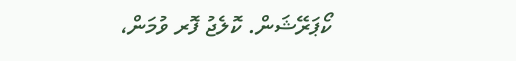ކޯޕަރޭޝަން. ކޮލެޖު ފޮރ ވުމަން،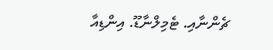ޗެންނާއި. ޓެމިލްނާޑޫ. އިންޑިއާ